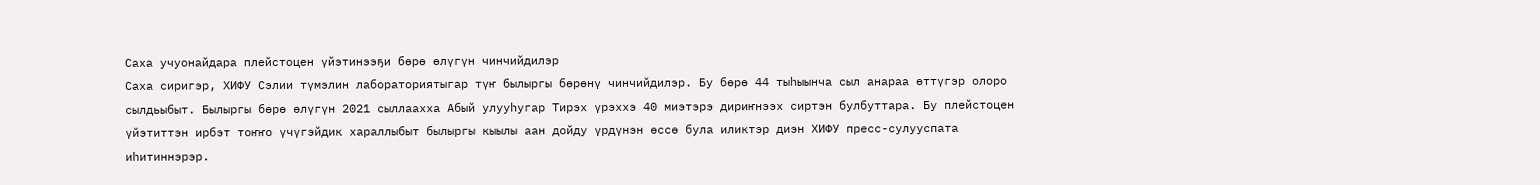Саха учуонайдара плейстоцен үйэтинээҕи бөрө өлүгүн чинчийдилэр
Саха сиригэр, ХИФУ Сэлии түмэлин лабораториятыгар түҥ былыргы бөрөнү чинчийдилэр. Бу бөрө 44 тыһыынча сыл анараа өттүгэр олоро сылдьыбыт. Былыргы бөрө өлүгүн 2021 сыллаахха Абый улууһугар Тирэх үрэххэ 40 миэтэрэ дириҥнээх сиртэн булбуттара. Бу плейстоцен үйэтиттэн ирбэт тоҥҥо үчүгэйдик хараллыбыт былыргы кыылы аан дойду үрдүнэн өссө була иликтэр диэн ХИФУ пресс-сулууспата иһитиннэрэр.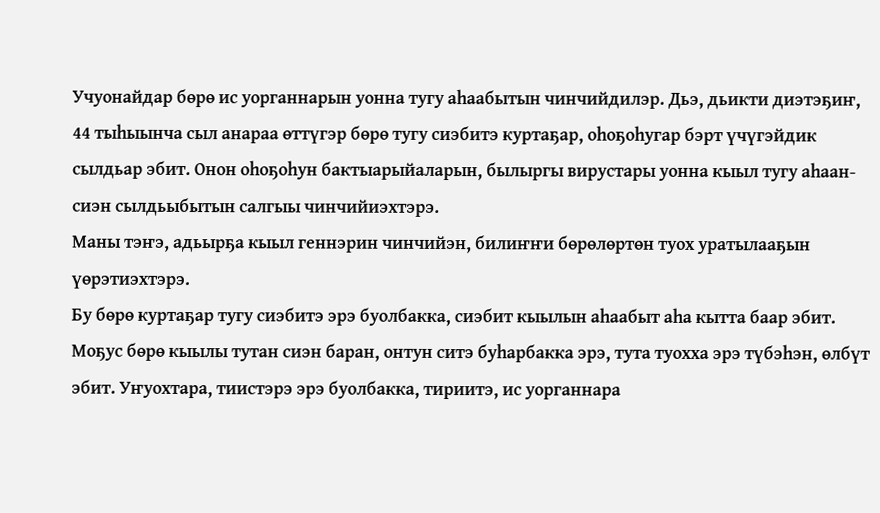Учуонайдар бөрө ис уорганнарын уонна тугу аһаабытын чинчийдилэр. Дьэ, дьикти диэтэҕиҥ, 44 тыһыынча сыл анараа өттүгэр бөрө тугу сиэбитэ куртаҕар, оһоҕоһугар бэрт үчүгэйдик сылдьар эбит. Онон оһоҕоһун бактыарыйаларын, былыргы вирустары уонна кыыл тугу аһаан-сиэн сылдьыбытын салгыы чинчийиэхтэрэ.
Маны тэҥэ, адьырҕа кыыл геннэрин чинчийэн, билиҥҥи бөрөлөртөн туох уратылааҕын үөрэтиэхтэрэ.
Бу бөрө куртаҕар тугу сиэбитэ эрэ буолбакка, сиэбит кыылын аһаабыт аһа кытта баар эбит. Моҕус бөрө кыылы тутан сиэн баран, онтун ситэ буһарбакка эрэ, тута туохха эрэ түбэһэн, өлбүт эбит. Уҥуохтара, тиистэрэ эрэ буолбакка, тириитэ, ис уорганнара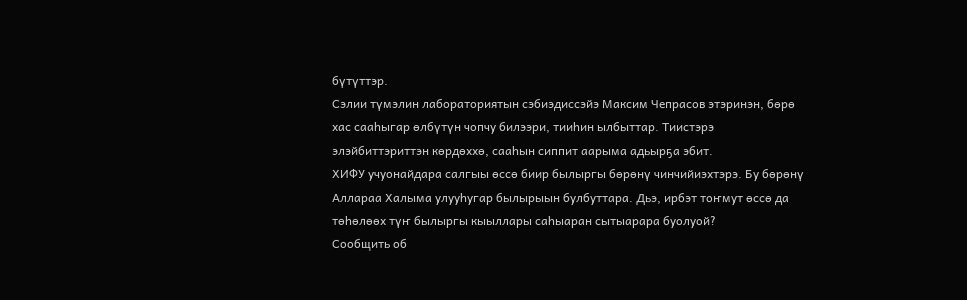бүтүттэр.
Сэлии түмэлин лабораториятын сэбиэдиссэйэ Максим Чепрасов этэринэн, бөрө хас сааһыгар өлбүтүн чопчу билээри, тииһин ылбыттар. Тиистэрэ элэйбиттэриттэн көрдөххө, сааһын сиппит аарыма адьырҕа эбит.
ХИФУ учуонайдара салгыы өссө биир былыргы бөрөнү чинчийиэхтэрэ. Бу бөрөнү Аллараа Халыма улууһугар былырыын булбуттара. Дьэ, ирбэт тоҥмут өссө да төһөлөөх түҥ былыргы кыыллары саһыаран сытыарара буолуой?
Сообщить об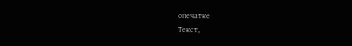опечатке
Текст,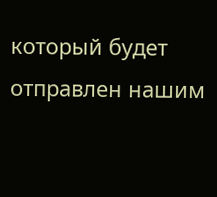который будет отправлен нашим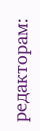редакторам: